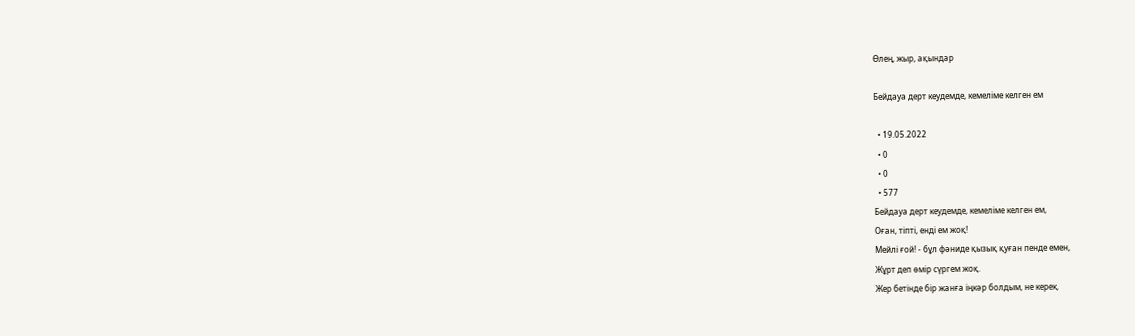Өлең, жыр, ақындар

Бейдауа дерт кеудемде, кемеліме келген ем

  • 19.05.2022
  • 0
  • 0
  • 577
Бейдауа дерт кеудемде, кемеліме келген ем,
Оған, тіпті, енді ем жоқ!
Мейлі ғой! - бұл фәниде қызық қуған пенде емен,
Жұрт деп өмір сүргем жоқ.
Жер бетінде бір жанға іңкәр болдым, не керек,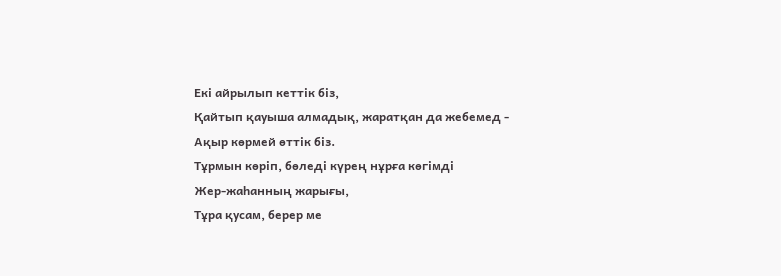Екі айрылып кеттік біз,
Қайтып қауыша алмадық, жаратқан да жебемед -
Ақыр көрмей өттік біз.
Тұрмын көріп, бөледі күрең нұрға көгімді
Жер-жаһанның жарығы,
Тұра қусам, берер ме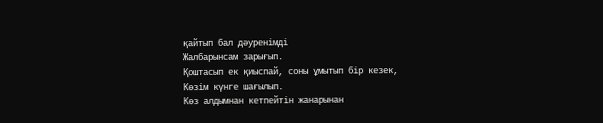қайтып бал дәуренімді
Жалбарынсам зарығып.
Қоштасып ек қиыспай, соны ұмытып бір кезек,
Көзім күнге шағылып.
Көз алдымнан кетпейтін жанарынан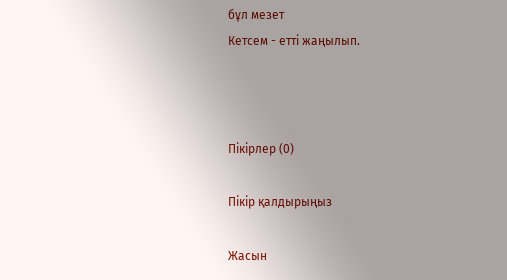бұл мезет
Кетсем - етті жаңылып.



Пікірлер (0)

Пікір қалдырыңыз

Жасын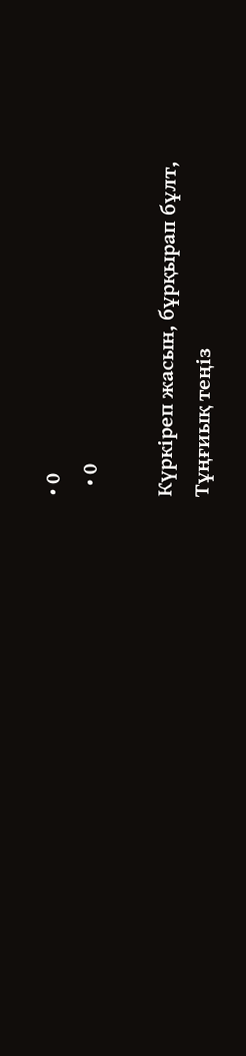• 0
  • 0

Күркіреп жасын, бұрқырап бұлт,
Тұңғиық теңіз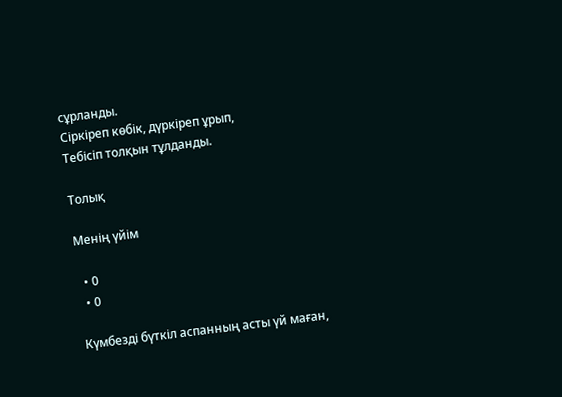сұрланды.
Сіркіреп көбік, дүркіреп ұрып,
Тебісіп толқын тұлданды.

Толық

Менің үйім

  • 0
  • 0

Күмбезді бүткіл аспанның асты үй маған,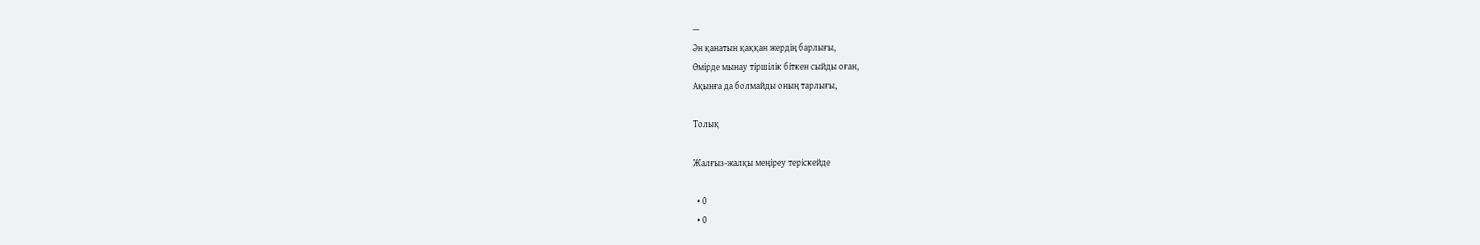—
Ән қанатын қаққан жердің барлығы,
Өмірде мынау тіршілік біткен сыйды оған,
Ақынға да болмайды оның тарлығы,

Толық

Жалғыз-жалқы меңіреу теріскейде

  • 0
  • 0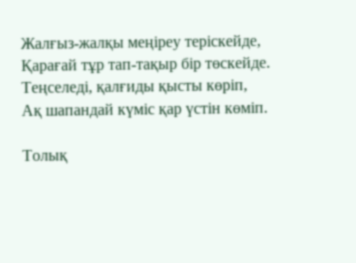Жалғыз-жалқы меңіреу теріскейде,
Қарағай тұр тап-тақыр бір төскейде.
Теңселеді, қалғиды қысты көріп,
Ақ шапандай күміс қар үстін көміп.

Толық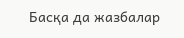Басқа да жазбалар